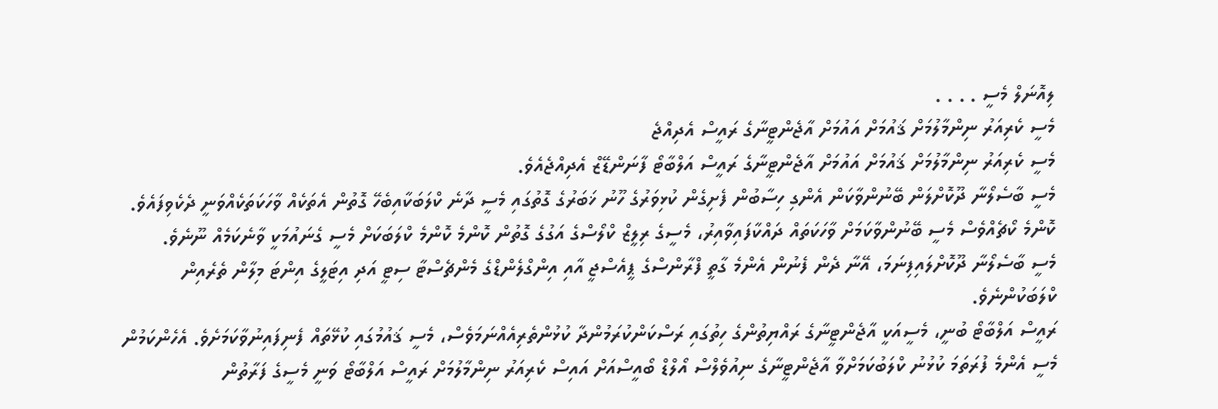ލިއޮނަލް މެސީ . . . .
މެސީ ކެރިއަރު ނިންމާލުމަށް ޤައުމަށް އައުމަށް އާޖެންޓީނާގެ ރައީސް އެދިއްޖެ
މެސީ ކެރިއަރު ނިންމާލުމަށް ޤައުމަށް އައުމަށް އާޖެންޓީނާގެ ރައީސް އަލްބާޓޯ ފާނަންޑޭޒް އެދިއްޖެއެވެ.
މެސީ ބާސެލޯނާ ދޫކޮށްލަން ބޭނުންވާކަން އެންގި ހިސާބުން ފެށިގެން ކުޅިވަރުގެ ހޫނު ޚަބަރުގެ ގޮތުގައި މެސީ ދާނެ ކްލަބަކާއިބެހޭ ގޮތުން އެތަކެއް ވާހަކަތަކެއްވަނީ ދެކެވިފައެވެ. ކޮންމެ ކޯޗެއްވެސް މެސީ ބޭނުންވާކަމަށް ވާހަކަތައް ދައްކާފައިވާއިރު، މެސީގެ ރިލީޒް ކްލޯސްގެ އަގުގެ ގޮތުން ކޮންމެ ކޮންމެ ކްލަބަކަށް މެސީ ގެނައުމަކީ ވާނެކަމެއް ނޫނެވެ.
މެސީ ބާސެލޯނާ ދޫކޮށްލައިފިނަމަ، އޭނާ ދެން ފެނުން އެންމެ ގާތީ ފްރާންސްގެ ޕީއެސްޖީ އާއި އިންގްލެންޑްގެ މެންޗެސްޓާ ސިޓީ އަދި އިޓަލީގެ އިންޓަ މިލާން ތެރެއިން ކްލަބަކުންނެވެ.
ރައީސް އަލްބާޓޯ ބުނީ، މެސީއަކީ އާޖެންޓީނާގެ ރައްޔިތުންގެ ހިތުގައި ރަސްކަންކުރަމުންދާ ކުޅުންތެރިއެއްނަމަވެސް، މެސީ ޤައުމުގައި ކުޅޭތައް ފެނިފައިނުވާކަމަށެވެ. އެހެންކަމުން މެސީ އެންމެ ފުރަތަމަ ކުޅުނު ކްލަބުކަމަށްވާ އާޖެންޓީނާގެ ނިއުވެލްސް އޯލްޑް ބޯއީސްއަށް އައިސް ކެރިއަރު ނިންމާލުމަށް ރައީސް އަލްބާޓޯ ވަނީ މެސީގެ ފަރާތުން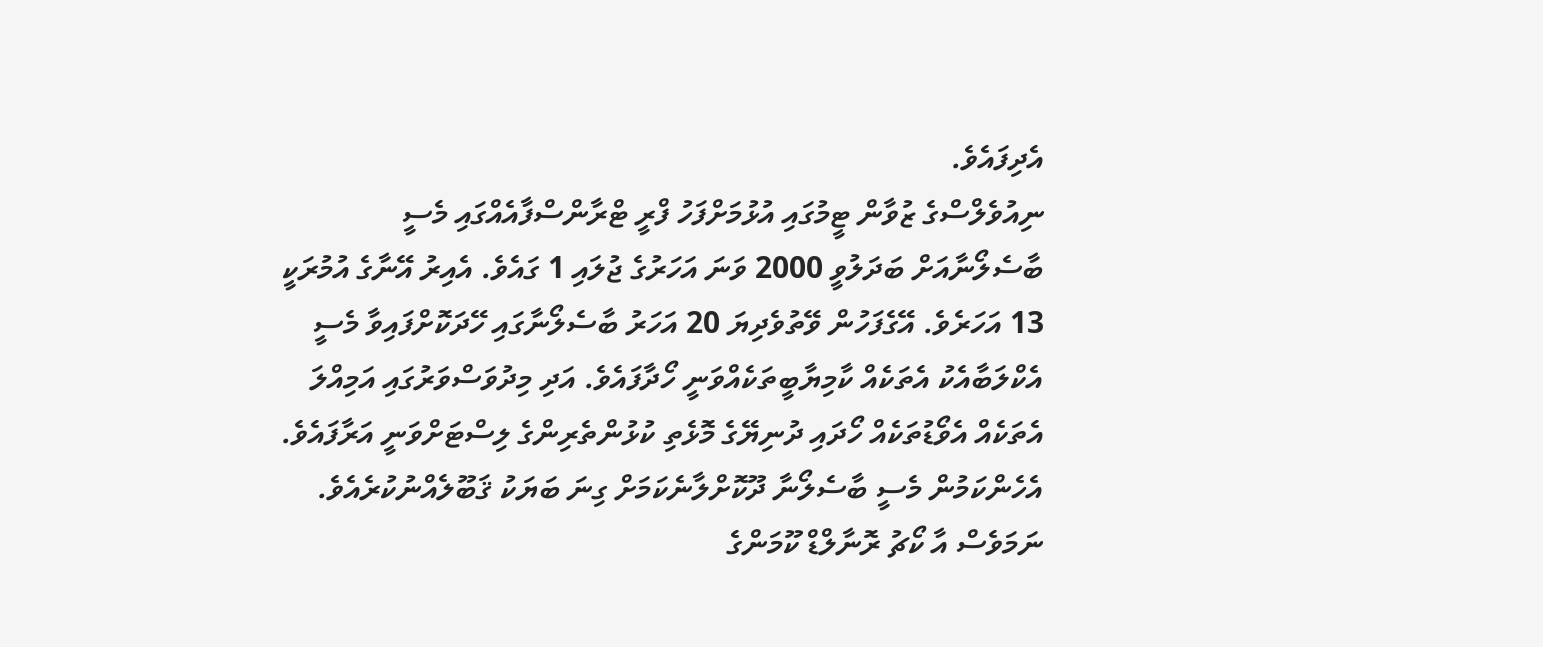އެދިފައެވެ.
ނިއުވެލްސްގެ ޒުވާން ޓީމުގައި އުޅުމަށްފަހު ފްރީ ޓްރާންސްފާއެއްގައި މެސީ ބާސެލޯނާއަށް ބަދަލުވީ 2000 ވަނަ އަހަރުގެ ޖުލައި 1 ގައެވެ. އެއިރު އޭނާގެ އުމުރަކީ 13 އަހަރެވެ. އޭގެފަހުން ވޭތުވެދިޔަ 20 އަހަރު ބާސެލޯނާގައި ހޭދަކޮށްފައިވާ މެސީ އެކްލަބާއެކު އެތަކެއް ކާމިޔާބީތަކެއްވަނީ ހޯދާފައެވެ. އަދި މިދުވަސްވަރުގައި އަމިއްލަ އެތަކެއް އެވޯޑުތަކެއް ހޯދައި ދުނިޔޭގެ މޮޅެތި ކުޅުންތެރިންގެ ލިސްޓަށްވަނީ އަރާފައެވެ. އެހެންކަމުން މެސީ ބާސެލޯނާ ދޫކޮށްލާނެކަމަށް ގިނަ ބަޔަކު ޤަބޫލެއްނުކުރެއެވެ.
ނަމަވެސް އާ ކޯޗު ރޮނާލްޑް ކޫމަންގެ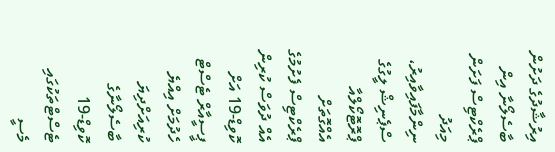އިރުޝާދުގެ ދަށުން ބާސެލޯނާ އިން ޕްރެކްޓިސް ފަށަން މިއަދު ނިންމާފައިވާއިރު، ސްޕެނިޝް ލީގުގެ ޕްރޮޓޮކޯލްއާ އެއްގޮތަށް ޕްރެކްޓިސް ފެށުމުގެ އެއް ދުވަސް ކުރިން ކޮވިޑް-19 އަށް ޕީސީއާރް ޓެސްޓް ހެދުމަށް އިއްޔެ ކުރިއަށްދިޔަ ބާސެލޯނާގެ ކޮވިޑް-19 ޓެސްޓްތަކުގައި މެސީ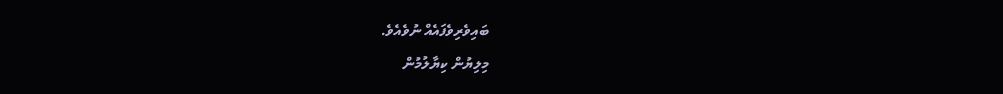ބައިވެރިވެފައެއް ނުވެއެވެ.
މިލިޔުން ކިޔާލުމުން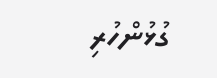ގުޅުންހުރި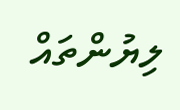ލިޔުންތައް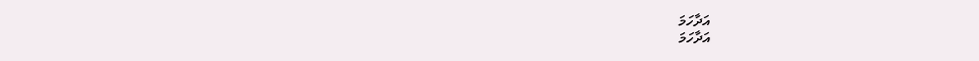އަދާހަމަ
އަދާހަމަ